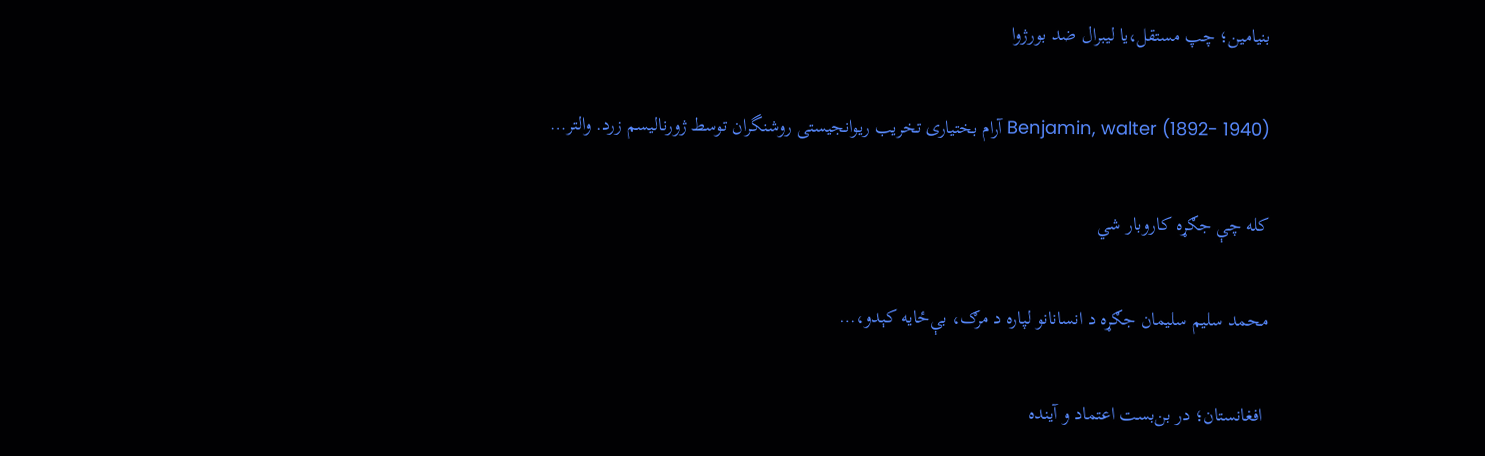بنیامین؛ چپ مستقل،یا لیبرال ضد بورژوا

Benjamin, walter (1892- 1940) آرام بختیاری تخریب ریوانجیستی روشنگران توسط ژورنالیسم زرد. والتر…

کله چې جګړه کاروبار شي

محمد سليم سليمان جګړه د انسانانو لپاره د مرګ، بې‌ځایه کېدو،…

 افغانستان؛ در بن‌بست اعتماد و آینده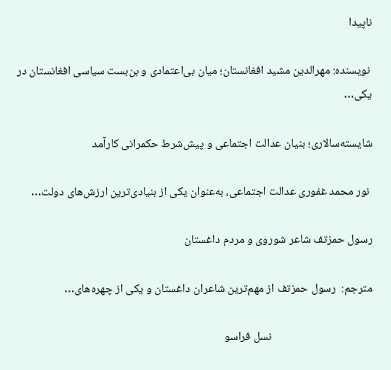ناپیدا

 نویسنده: مهرالدین مشید افغانستان؛ میان بی‌اعتمادی و بن‌بست سیاسی افغانستان در یکی…

شایسته‌سالاری؛ بنیان عدالت اجتماعی و پیش‌شرط حکمرانی کارآمد

 نور محمد غفوری عدالت اجتماعی، به‌عنوان یکی از بنیادی‌ترین ارزش‌های دولت…

رسول حمزتف شاعر شوروی و مردم داغستان

مترجم:  رسول حمزتف از مهم‌ترین شاعران داغستان و یکی از چهره‌های…

                                      نسل فراسو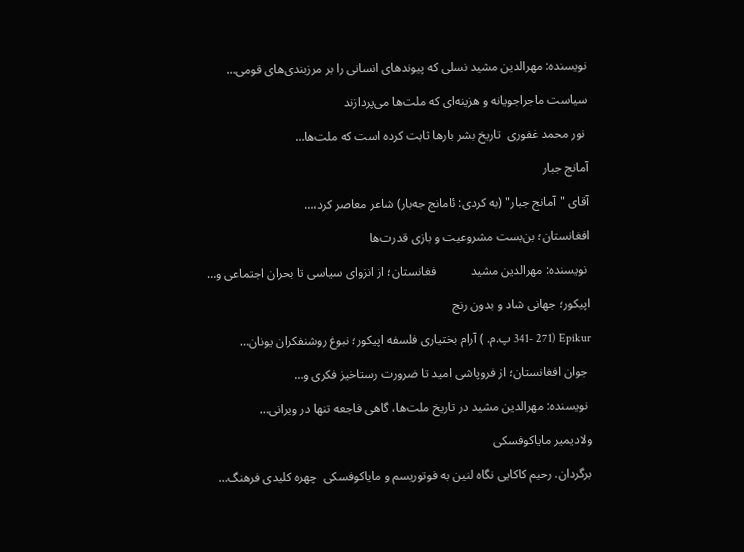نویسنده: مهرالدین مشید نسلی که پیوندهای انسانی را بر مرزبندی‌های قومی…

سیاست ماجراجویانه و هزینه‌ای که ملت‌ها می‌پردازند

 نور محمد غفوری  تاریخ بشر بارها ثابت کرده است که ملت‌ها…

آمانج جبار

آقای "آمانج جبار" (به کردی: ئامانج جەبار) شاعر معاصر کرد،…

افغانستان؛ بن‌بست مشروعیت و بازی قدرت‌ها

 نویسنده: مهرالدین مشید           فغانستان؛ از انزوای سیاسی تا بحران اجتماعی و…

اپیکور؛ جهانی شاد و بدون رنج

Epikur (341- 271 پ.م. ) آرام بختیاری فلسفه اپیکور؛ نبوغ روشنفکران یونان…

 جوان افغانستان؛ از فروپاشی امید تا ضرورت رستاخیز فکری و…

 نویسنده: مهرالدین مشید در تاریخ ملت‌ها، گاهی فاجعه تنها در ویرانی…

ولادیمیر مایاکوفسکی

برگردان. رحیم کاکایی نگاه لنین به فوتوریسم و مایاکوفسکی  چهره‌ کلیدی فرهنگ…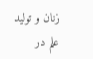زنان و تولید علم در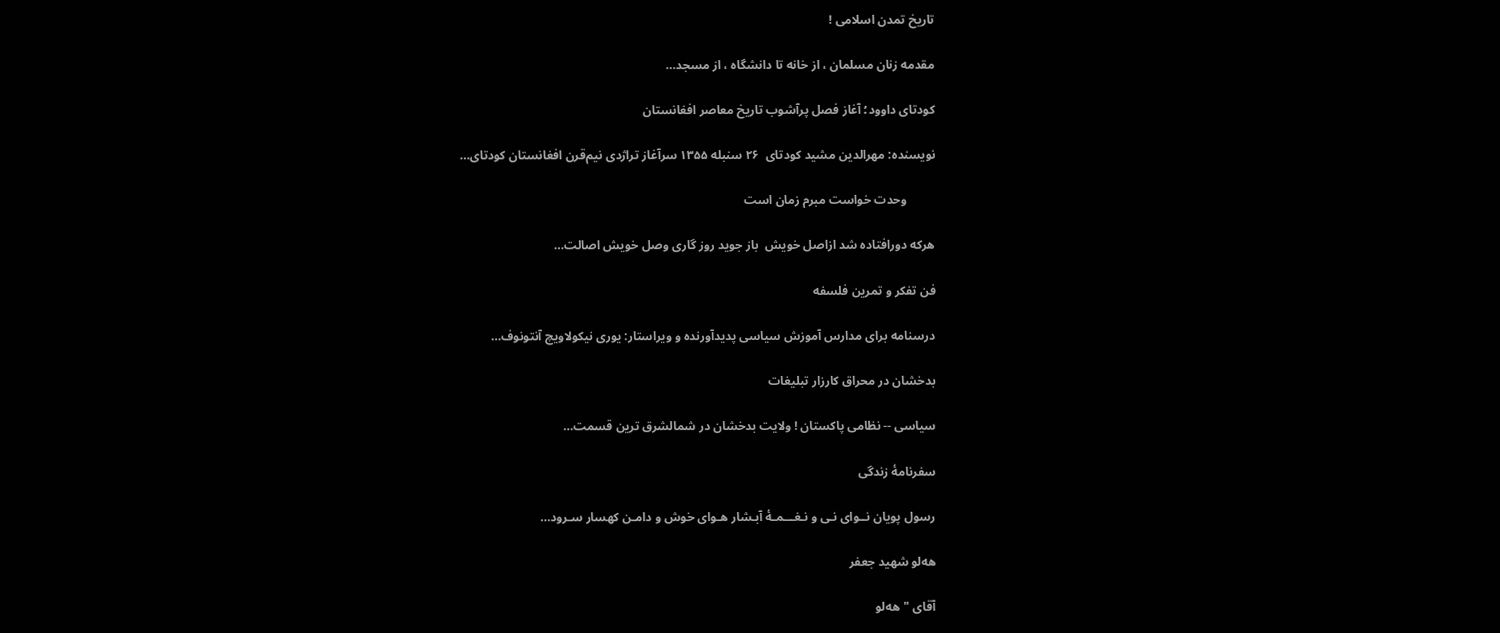تاریخ تمدن اسلامی !

مقدمه زنان مسلمان ، از خانه تا دانشگاه ، از مسجد…

کودتای داوود؛ آغاز فصل پرآشوب تاریخ معاصر افغانستان

نویسنده: مهرالدین مشید کودتای  ۲۶ سنبله ۱۳۵۵ سرآغاز تراژدی نیم‌قرن افغانستان کودتای…

         وحدت خواست مبرم زمان است

هرکه دورافتاده شد ازاصل خویش  باز جوید روز گاری وصل خویش اصالت…

فن تفکر و تمرین فلسفه

درسنامه برای مدارس آموزش سیاسی پدیدآورنده و ویراستار: یوری نیکولاویچ آنتونوف…

بدخشان در محراق کارزار تبلیغات

سیاسی -- نظامی پاکستان ! ولایت بدخشان در شمالشرق ترین قسمت…

سفرنامۀ زندگی

رسول پویان نــوای نـی و نـغـــمـۀ آبـشار هـوای خوش و دامـن کهسار سـرود…

هه‌لو شهید جعفر

آقای "هه‌لو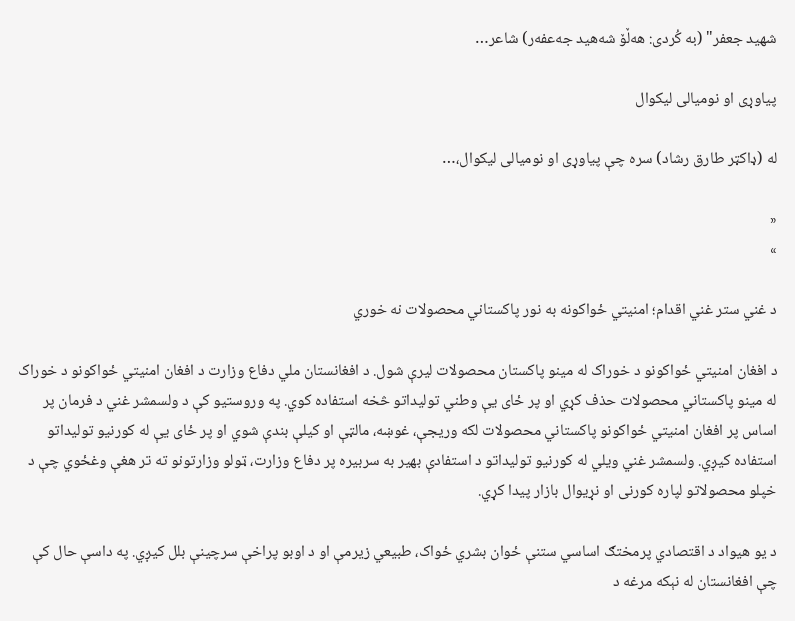شهید جعفر" (به کُردی: هەڵۆ شەهید جەعفەر) شاعر…

پیاوړی او نومیالی لیکوال

له (ډاکټر طارق رشاد) سره چې پیاوړی او نومیالی لیکوال،…

«
»

د غني ستر غني اقدام؛ امنيتي ځواکونه به نور پاکستاني محصولات نه خوري

د افغان امنيتي ځواکونو د خوراک له مينو پاکستان محصولات ليرې شول. د افغانستان ملي دفاع وزارت د افغان امنيتي ځواکونو د خوراک له مينو پاکستاني محصولات حذف کړي او پر ځای يې وطني توليداتو څخه استفاده کوي. په وروستيو کې د ولسمشر غني د فرمان پر اساس پر افغان امنيتي ځواکونو پاکستاني محصولات لکه وريجې، غوښه، مالټې او کيلې بندې شوي او پر ځای يې له کورنيو توليداتو استفاده کيږي. ولسمشر غني ويلي له کورنيو توليداتو د استفادې بهير به سربيره پر دفاع وزارت، ټولو وزارتونو ته تر هغې وغځوي چې د خپلو محصولاتو لپاره کورنی او نړيوال بازار پيدا کړي.

د يو هيواد د اقتصادي پرمختګ اساسي ستنې ځوان بشري ځواک، طبيعي زيرمې او د اوبو پراخې سرچينې بلل کيږي. په داسې حال کې چې افغانستان له نېکه مرغه د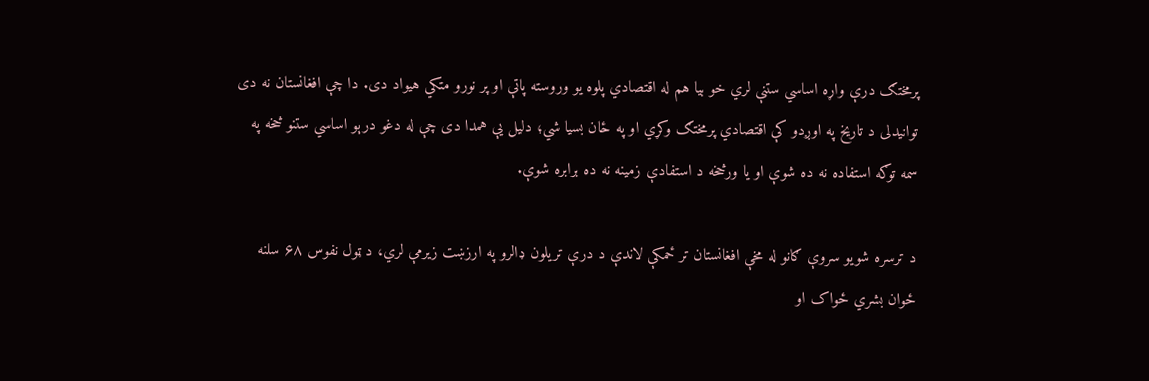پرمختګ درې واړه اساسي ستنې لري خو بيا هم له اقتصادي پلوه يو وروسته پاتې او پر نورو متکي هيواد دی. دا چې افغانستان نه دی توانيدلی د تاريخ په اوږدو کې اقتصادي پرمختګ وکړي او په ځان بسيا شي؛ دليل يې همدا دی چې له دغو درېو اساسي ستنو څخه په سمه توګه استفاده نه ده شوې او يا ورڅخه د استفادې زمينه نه ده برابره شوې.

د ترسره شويو سروې ګانو له مخې افغانستان تر ځمکې لاندې د درې تريلون ډالرو په ارزښت زيرمې لري، د ټول نفوس ۶۸ سلنه ځوان بشري ځواک او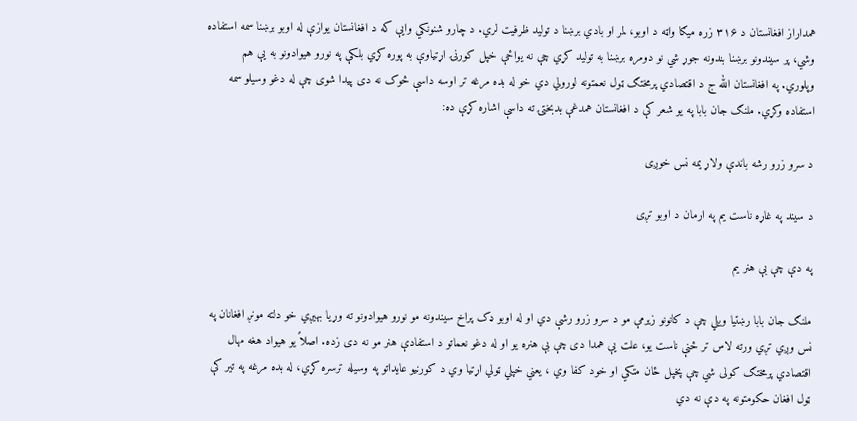همداراز افغانستان د ۳۱۶ زره ميګا واټه د اوبو، لمر او بادي برښنا د توليد ظرفيت لري. د چارو شنونکي وايې که د افغانستان يوازې له اوبو برښنا سمه استفاده وشي، پر سيندونو برښنا بندونه جوړ شي نو دومره برښنا به توليد کړي چې نه يواځې خپل کورنۍ اړتياوې به پوره کړي بلکې په نورو هيوادونو به يې هم وپلوري. په افغانستان الله ج د اقتصادي پرمختګ ټول نعمتونه لورولي دي خو له بده مرغه تر اوسه داسې څوک نه دی پيدا شوی چې له دغو وسيلو سمه استفاده وکړي. ملنګ جان بابا په يو شعر کې د افغانستان همدغې بدبختۍ ته داسې اشاره کړې ده:

د سرو زرو رشه باندې ولاړ يمه نس خوږی

د سيند په غاړه ناست يم په ارمان د اوبو تږی

په دې چې بې هنر یم

ملنګ جان بابا رښتیا ويلي چې د کانونو زيرمې مو د سرو زرو رشې دي او له اوبو ډک پراخ سيندونه مو نورو هيوادونو ته وړيا بهيږي خو دلته مونږ افغانان په نس وږي تږي ورته لاس تر ځنې ناست يو، علت يې همدا دی چې بې هنره يو او له دغو نعماتو د استفادې هنر مو نه دی زده. اصلاً يو هيواد هغه مهال اقتصادي پرمختګ کولی شي چې پخپل ځان متکي او خود کفا وي ، یعني خپلي ټولي اړتیا وي د کورنیو عایداتو په وسیله ترسره کړي، له بده مرغه په تير کې ټول افغان حکومتونه په دې نه دي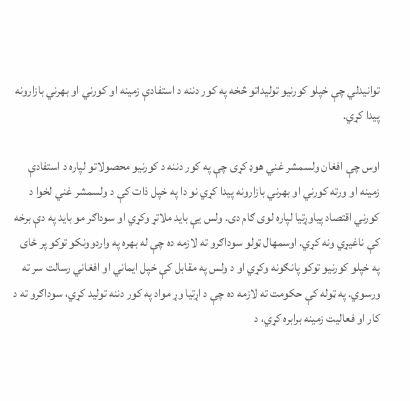توانيدلي چې خپلو کورنيو توليداتو څخه په کور دننه د استفادې زمينه او کورني او بهرني بازارونه پيدا کړي.

اوس چې افغان ولسمشر غني هوډ کړی چې په کور دننه د کورنيو محصولاتو لپاره د استفادې زمينه او ورته کورني او بهرني بازارونه پيدا کړي نو دا په خپل ذات کې د ولسمشر غني لخوا د کورني اقتصاد پياوړتيا لپاره لوی ګام دی. ولس يې بايد ملاتړ وکړي او سوداګر مو بايد په دې برخه کې ناغيړي ونه کړي. اوسمهال ټولو سوداګرو ته لازمه ده چې له بهره په واردوونکو توکو پر ځای په خپلو کورنيو توکو پانګونه وکړي او د ولس په مقابل کې خپل ايماني او افغاني رسالت سر ته ورسوي. په ټوله کې حکومت ته لازمه ده چې د اړتیا وړ مواد په کور دننه تولید کړي، سوداګرو ته د کار او فعاليت زمينه برابره کړي، د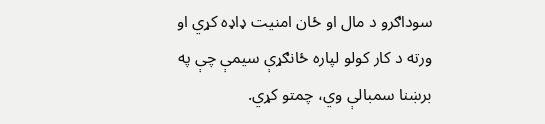سوداګرو د مال او ځان امنيت ډاډه کړي او ورته د کار کولو لپاره ځانګړې سیمې چې په برښنا سمبالې وي، چمتو کړي.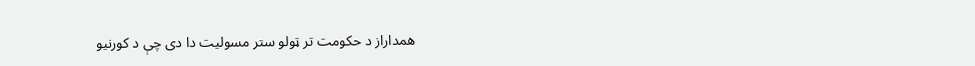همداراز د حکومت تر ټولو ستر مسوليت دا دی چې د کورنيو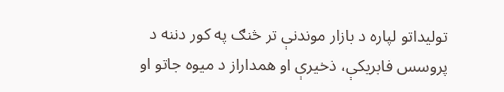توليداتو لپاره د بازار موندنې تر څنګ په کور دننه د پروسس فابريکې، ذخيرې او همداراز د ميوه جاتو او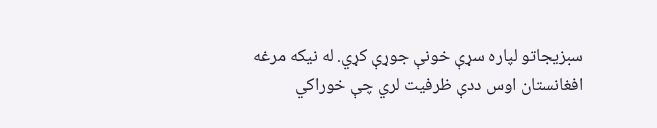سبزيجاتو لپاره سړې خونې جوړې کړي. له نيکه مرغه افغانستان اوس ددې ظرفیت لري چې خوراکي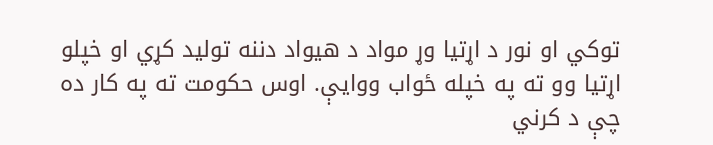توکي او نور د اړتیا وړ مواد د هیواد دننه تولید کړي او خپلو اړتیا وو ته په خپله ځواب ووايې. اوس حکومت ته په کار ده چې د کرني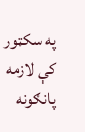په سکټور کې لازمه پانګونه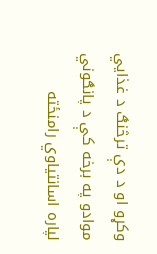وکړو او د دې ترڅنګ د غذايي موادو په برخه کې د پانګوني لپاره اسانتیاوي رامنځته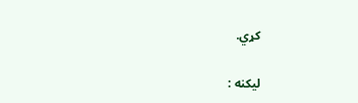کړي.

لیکنه :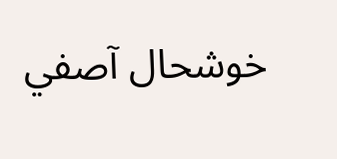خوشحال آصفي